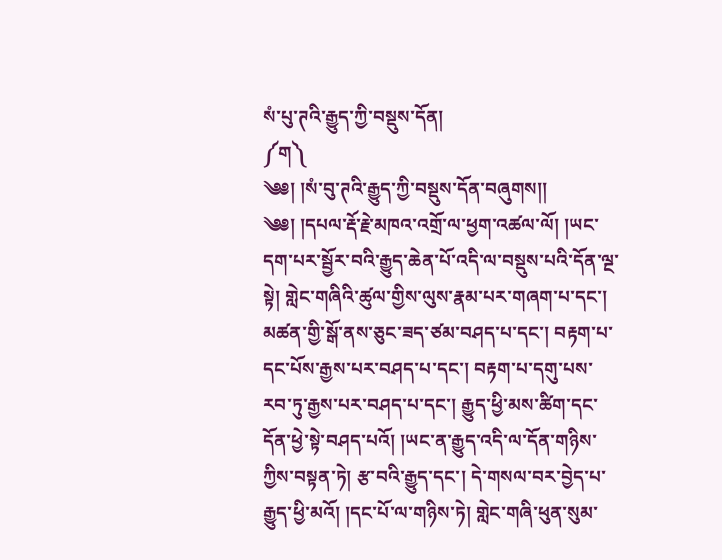སཾ་པུ་ཊའི་རྒྱུད་ཀྱི་བསྡུས་དོན།
༼ག༽
༄༅། །སཾ་བུ་ཊའི་རྒྱུད་ཀྱི་བསྡུས་དོན་བཞུགས།།
༄༅། །དཔལ་རྡོ་རྗེ་མཁའ་འགྲོ་ལ་ཕྱག་འཚལ་ལོ། །ཡང་དག་པར་སྦྱོར་བའི་རྒྱུད་ཆེན་པོ་འདི་ལ་བསྡུས་པའི་དོན་ལྔ་སྟེ། གླེང་གཞིའི་ཚུལ་གྱིས་ལུས་རྣམ་པར་གཞག་པ་དང་། མཚན་གྱི་སྒོ་ནས་ཅུང་ཟད་ཙམ་བཤད་པ་དང་། བརྟག་པ་དང་པོས་རྒྱས་པར་བཤད་པ་དང་། བརྟག་པ་དགུ་པས་རབ་ཏུ་རྒྱས་པར་བཤད་པ་དང་། རྒྱུད་ཕྱི་མས་ཚིག་དང་དོན་ཕྱེ་སྟེ་བཤད་པའོ། །ཡང་ན་རྒྱུད་འདི་ལ་དོན་གཉིས་ཀྱིས་བསྟན་ཏེ། རྩ་བའི་རྒྱུད་དང་། དེ་གསལ་བར་བྱེད་པ་རྒྱུད་ཕྱི་མའོ། །དང་པོ་ལ་གཉིས་ཏེ། གླེང་གཞི་ཕུན་སུམ་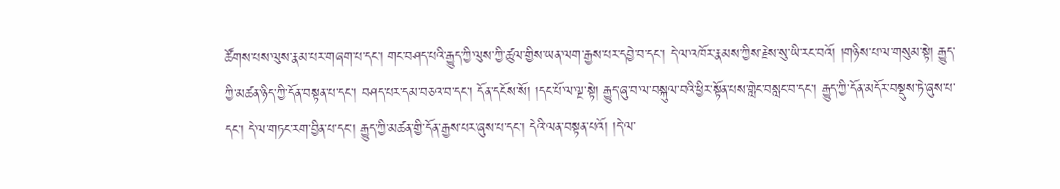ཚོགས་པས་ལུས་རྣམ་པར་གཞག་པ་དང་། གང་བཤད་པའི་རྒྱུད་ཀྱི་ལུས་ཀྱི་ཚུལ་གྱིས་ཡན་ལག་རྒྱས་པར་དབྱེ་བ་དང་། དེ་ལ་འཁོར་རྣམས་ཀྱིས་རྗེས་སུ་ཡི་རང་བའོ། །གཉིས་པ་ལ་གསུམ་སྟེ། རྒྱུད་ཀྱི་མཚན་ཉིད་ཀྱི་དོན་བསྟན་པ་དང་། བཤད་པར་དམ་བཅའ་བ་དང་། དོན་དངོས་སོ། །དང་པོ་ལ་ལྔ་སྟེ། རྒྱུད་ཞུ་བ་ལ་བསྐུལ་བའི་ཕྱིར་སྟོན་པས་གླེང་བསླང་བ་དང་། རྒྱུད་ཀྱི་དོན་མདོར་བསྡུས་ཏེ་ཞུས་པ་དང་། དེ་ལ་གཏང་རག་བྱིན་པ་དང་། རྒྱུད་ཀྱི་མཚན་གྱི་དོན་རྒྱས་པར་ཞུས་པ་དང་། དེའི་ལན་བསྟན་པའོ། །དེ་ལ་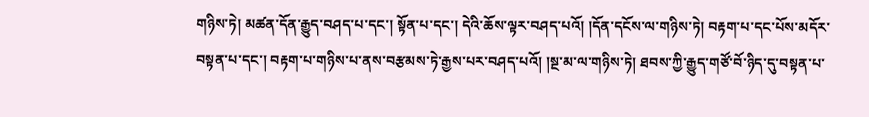གཉིས་ཏེ། མཚན་དོན་རྒྱུད་བཤད་པ་དང་། སྟོན་པ་དང་། དེའི་ཆོས་ལྟར་བཤད་པའོ། །དོན་དངོས་ལ་གཉིས་ཏེ། བརྟག་པ་དང་པོས་མདོར་བསྟན་པ་དང་། བརྟག་པ་གཉིས་པ་ནས་བརྩམས་ཏེ་རྒྱས་པར་བཤད་པའོ། །སྔ་མ་ལ་གཉིས་ཏེ། ཐབས་ཀྱི་རྒྱུད་གཙོ་བོ་ཉིད་དུ་བསྟན་པ་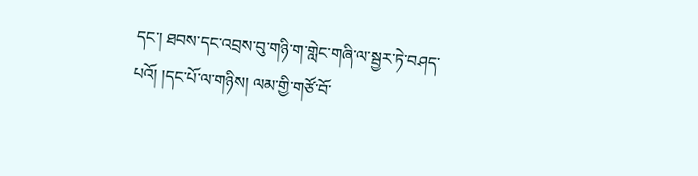དང་། ཐབས་དང་འབྲས་བུ་གཉི་ག་གླེང་གཞི་ལ་སྦྱར་ཏེ་བཤད་པའོ། །དང་པོ་ལ་གཉིས། ལམ་གྱི་གཙོ་བོ་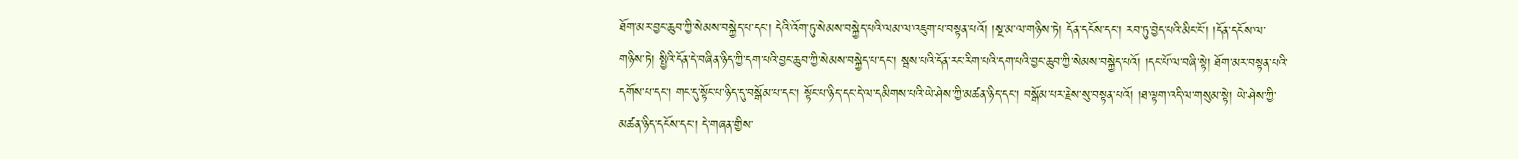ཐོག་མར་བྱང་ཆུབ་ཀྱི་སེམས་བསྐྱེད་པ་དང་། དེའི་འོག་ཏུ་སེམས་བསྐྱེད་པའི་ལམ་ལ་འཇུག་པ་བསྟན་པའོ། །སྔ་མ་ལ་གཉིས་ཏེ། དོན་དངོས་དང་། རབ་ཏུ་བྱེད་པའི་མིང་ངོ་། །དོན་དངོས་ལ་གཉིས་ཏེ། སྤྱིའི་དོན་དེ་བཞིན་ཉིད་ཀྱི་དག་པའི་བྱང་ཆུབ་ཀྱི་སེམས་བསྐྱེད་པ་དང་། སྦས་པའི་དོན་རང་རིག་པའི་དག་པའི་བྱང་ཆུབ་ཀྱི་སེམས་བསྐྱེད་པའོ། །དང་པོ་ལ་བཞི་སྟེ། ཐོག་མར་བསྟན་པའི་དགོས་པ་དང་། གང་དུ་སྟོང་པ་ཉིད་དུ་བསྒོམ་པ་དང་། སྟོང་པ་ཉིད་དང་དེ་ལ་དམིགས་པའི་ཡེ་ཤེས་ཀྱི་མཚན་ཉིད་དང་། བསྒོམ་པར་རྗེས་སུ་བསྟན་པའོ། །ཐ་ལྟག་འདི་ལ་གསུམ་སྟེ། ཡེ་ཤེས་ཀྱི་མཚན་ཉིད་དངོས་དང་། དེ་གཞན་གྱིས་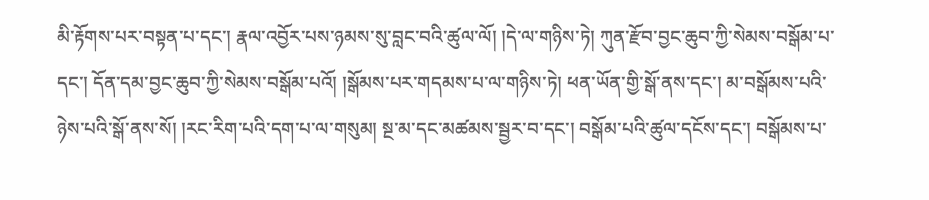མི་རྟོགས་པར་བསྟན་པ་དང་། རྣལ་འབྱོར་པས་ཉམས་སུ་བླང་བའི་ཚུལ་ལོ། །དེ་ལ་གཉིས་ཏེ། ཀུན་རྫོབ་བྱང་ཆུབ་ཀྱི་སེམས་བསྒོམ་པ་དང་། དོན་དམ་བྱང་ཆུབ་ཀྱི་སེམས་བསྒོམ་པའོ། །སྒོམས་པར་གདམས་པ་ལ་གཉིས་ཏེ། ཕན་ཡོན་གྱི་སྒོ་ནས་དང་། མ་བསྒོམས་པའི་ཉེས་པའི་སྒོ་ནས་སོ། །རང་རིག་པའི་དག་པ་ལ་གསུམ། སྔ་མ་དང་མཚམས་སྦྱར་བ་དང་། བསྒོམ་པའི་ཚུལ་དངོས་དང་། བསྒོམས་པ་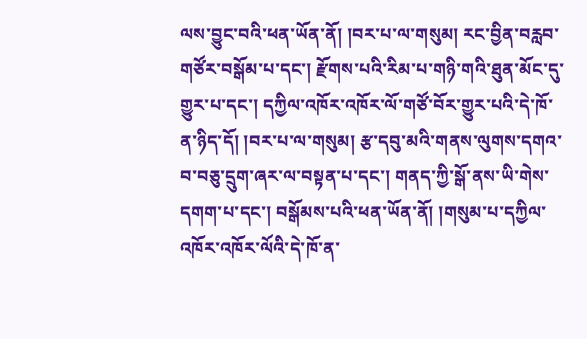ལས་བྱུང་བའི་ཕན་ཡོན་ནོ། །བར་པ་ལ་གསུམ། རང་བྱིན་བརླབ་གཙོར་བསྒོམ་པ་དང་། རྫོགས་པའི་རིམ་པ་གཉི་གའི་ཐུན་མོང་དུ་གྱུར་པ་དང་། དཀྱིལ་འཁོར་འཁོར་ལོ་གཙོ་བོར་གྱུར་པའི་དེ་ཁོ་ན་ཉིད་དོ། །བར་པ་ལ་གསུམ། རྩ་དབུ་མའི་གནས་ལུགས་དགའ་བ་བཅུ་དྲུག་ཞར་ལ་བསྟན་པ་དང་། གནད་ཀྱི་སྒོ་ནས་ཡི་གེས་དགག་པ་དང་། བསྒོམས་པའི་ཕན་ཡོན་ནོ། །གསུམ་པ་དཀྱིལ་འཁོར་འཁོར་ལོའི་དེ་ཁོ་ན་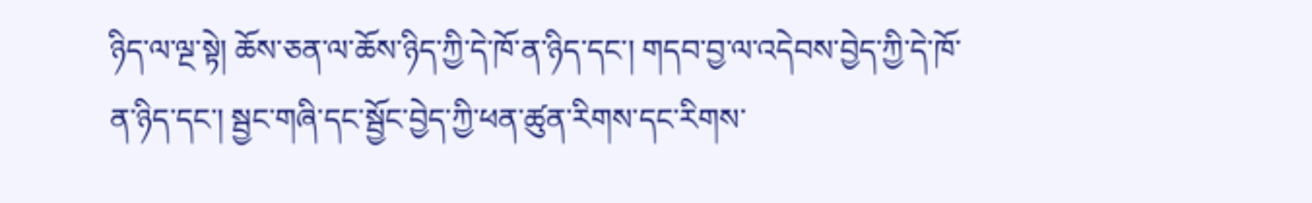ཉིད་ལ་ལྔ་སྟེ། ཆོས་ཅན་ལ་ཆོས་ཉིད་ཀྱི་དེ་ཁོ་ན་ཉིད་དང་། གདབ་བྱ་ལ་འདེབས་བྱེད་ཀྱི་དེ་ཁོ་ན་ཉིད་དང་། སྦྱང་གཞི་དང་སྦྱོང་བྱེད་ཀྱི་ཕན་ཚུན་རིགས་དང་རིགས་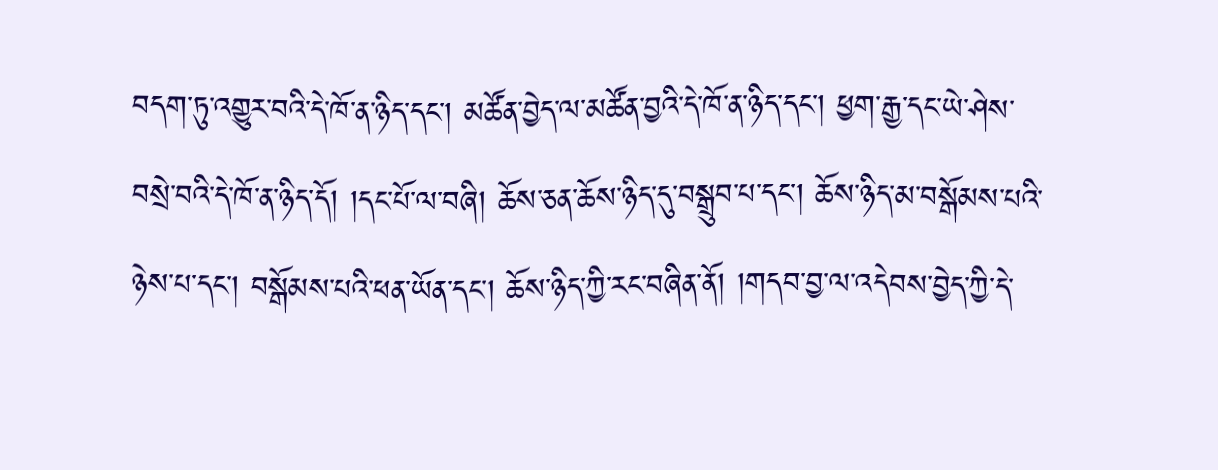བདག་ཏུ་འགྱུར་བའི་དེ་ཁོ་ན་ཉིད་དང་། མཚོན་བྱེད་ལ་མཚོན་བྱའི་དེ་ཁོ་ན་ཉིད་དང་། ཕྱག་རྒྱ་དང་ཡེ་ཤེས་བསྲེ་བའི་དེ་ཁོ་ན་ཉིད་དོ། །དང་པོ་ལ་བཞི། ཆོས་ཅན་ཆོས་ཉིད་དུ་བསྒྲུབ་པ་དང་། ཆོས་ཉིད་མ་བསྒོམས་པའི་ཉེས་པ་དང་། བསྒོམས་པའི་ཕན་ཡོན་དང་། ཆོས་ཉིད་ཀྱི་རང་བཞིན་ནོ། །གདབ་བྱ་ལ་འདེབས་བྱེད་ཀྱི་དེ་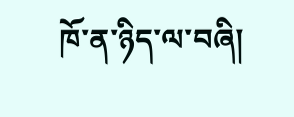ཁོ་ན་ཉིད་ལ་བཞི།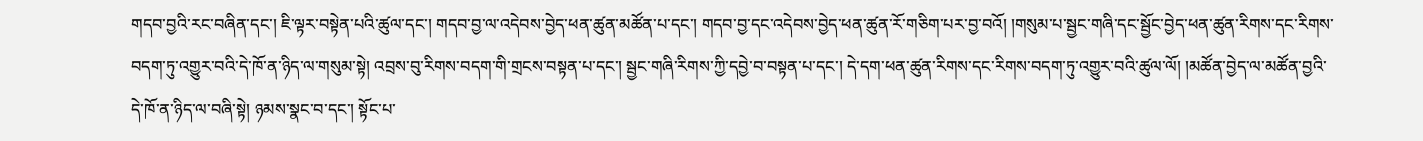གདབ་བྱའི་རང་བཞིན་དང་། ཇི་ལྟར་བསྟེན་པའི་ཚུལ་དང་། གདབ་བྱ་ལ་འདེབས་བྱེད་ཕན་ཚུན་མཚོན་པ་དང་། གདབ་བྱ་དང་འདེབས་བྱེད་ཕན་ཚུན་རོ་གཅིག་པར་བྱ་བའོ། །གསུམ་པ་སྦྱང་གཞི་དང་སྦྱོང་བྱེད་ཕན་ཚུན་རིགས་དང་རིགས་བདག་ཏུ་འགྱུར་བའི་དེ་ཁོ་ན་ཉིད་ལ་གསུམ་སྟེ། འབྲས་བུ་རིགས་བདག་གི་གྲངས་བསྟན་པ་དང་། སྦྱང་གཞི་རིགས་ཀྱི་དབྱེ་བ་བསྟན་པ་དང་། དེ་དག་ཕན་ཚུན་རིགས་དང་རིགས་བདག་ཏུ་འགྱུར་བའི་ཚུལ་ལོ། །མཚོན་བྱེད་ལ་མཚོན་བྱའི་དེ་ཁོ་ན་ཉིད་ལ་བཞི་སྟེ། ཉམས་སྣང་བ་དང་། སྟོང་པ་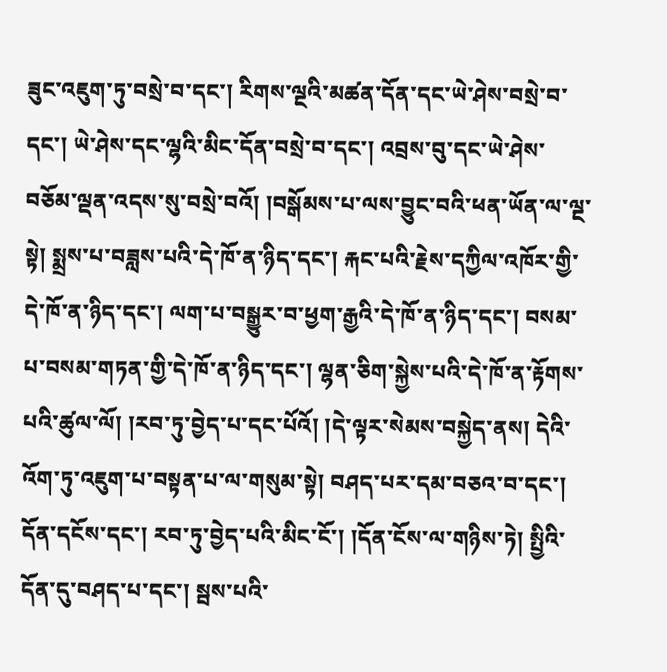ཟུང་འཇུག་ཏུ་བསྲེ་བ་དང་། རིགས་ལྔའི་མཚན་དོན་དང་ཡེ་ཤེས་བསྲེ་བ་དང་། ཡེ་ཤེས་དང་ལྷའི་མིང་དོན་བསྲེ་བ་དང་། འབྲས་བུ་དང་ཡེ་ཤེས་བཅོམ་ལྡན་འདས་སུ་བསྲེ་བའོ། །བསྒོམས་པ་ལས་བྱུང་བའི་ཕན་ཡོན་ལ་ལྔ་སྟེ། སྨྲས་པ་བཟླས་པའི་དེ་ཁོ་ན་ཉིད་དང་། རྐང་པའི་རྗེས་དཀྱིལ་འཁོར་གྱི་དེ་ཁོ་ན་ཉིད་དང་། ལག་པ་བསྒྱུར་བ་ཕྱག་རྒྱའི་དེ་ཁོ་ན་ཉིད་དང་། བསམ་པ་བསམ་གཏན་གྱི་དེ་ཁོ་ན་ཉིད་དང་། ལྷན་ཅིག་སྐྱེས་པའི་དེ་ཁོ་ན་རྟོགས་པའི་ཚུལ་ལོ། །རབ་ཏུ་བྱེད་པ་དང་པོའོ། །དེ་ལྟར་སེམས་བསྐྱེད་ནས། དེའི་འོག་ཏུ་འཇུག་པ་བསྟན་པ་ལ་གསུམ་སྟེ། བཤད་པར་དམ་བཅའ་བ་དང་། དོན་དངོས་དང་། རབ་ཏུ་བྱེད་པའི་མིང་ངོ་། །དོན་ངོས་ལ་གཉིས་ཏེ། སྤྱིའི་དོན་དུ་བཤད་པ་དང་། སྦས་པའི་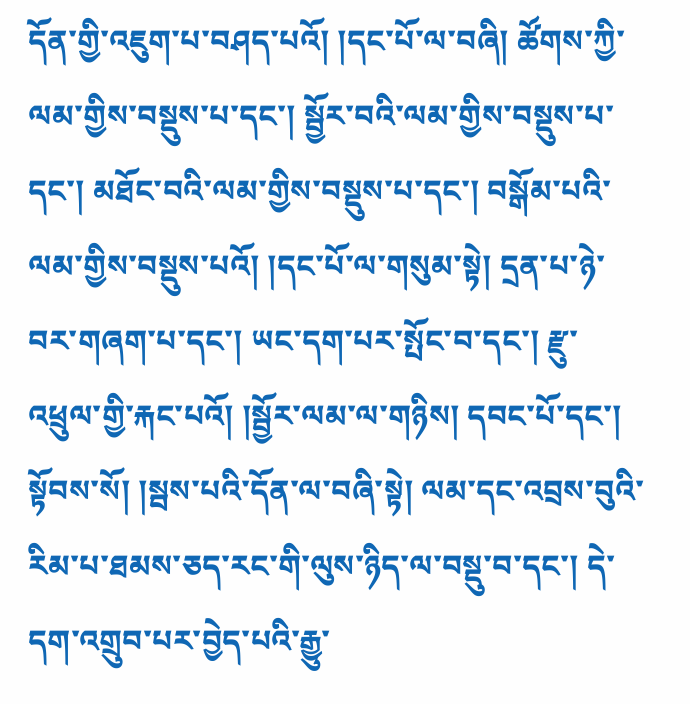དོན་གྱི་འཇུག་པ་བཤད་པའོ། །དང་པོ་ལ་བཞི། ཚོགས་ཀྱི་ལམ་གྱིས་བསྡུས་པ་དང་། སྦྱོར་བའི་ལམ་གྱིས་བསྡུས་པ་དང་། མཐོང་བའི་ལམ་གྱིས་བསྡུས་པ་དང་། བསྒོམ་པའི་ལམ་གྱིས་བསྡུས་པའོ། །དང་པོ་ལ་གསུམ་སྟེ། དྲན་པ་ཉེ་བར་གཞག་པ་དང་། ཡང་དག་པར་སྤོང་བ་དང་། རྫུ་འཕྲུལ་གྱི་རྐང་པའོ། །སྦྱོར་ལམ་ལ་གཉིས། དབང་པོ་དང་། སྟོབས་སོ། །སྦས་པའི་དོན་ལ་བཞི་སྟེ། ལམ་དང་འབྲས་བུའི་རིམ་པ་ཐམས་ཅད་རང་གི་ལུས་ཉིད་ལ་བསྡུ་བ་དང་། དེ་དག་འགྲུབ་པར་བྱེད་པའི་རྒྱུ་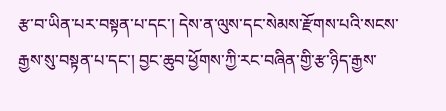རྩ་བ་ཡིན་པར་བསྟན་པ་དང་། དེས་ན་ལུས་དང་སེམས་རྫོགས་པའི་སངས་རྒྱས་སུ་བསྟན་པ་དང་། བྱང་ཆུབ་ཕྱོགས་ཀྱི་རང་བཞིན་གྱི་རྩ་ཉིད་རྒྱས་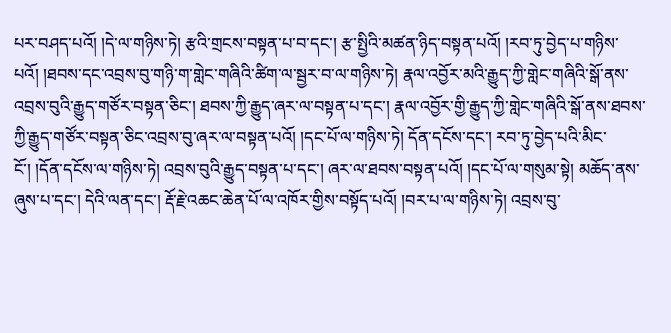པར་བཤད་པའོ། །དེ་ལ་གཉིས་ཏེ། རྩའི་གྲངས་བསྟན་པ་བ་དང་། རྩ་སྤྱིའི་མཚན་ཉིད་བསྟན་པའོ། །རབ་ཏུ་བྱེད་པ་གཉིས་པའོ། །ཐབས་དང་འབྲས་བུ་གཉི་ག་གླེང་གཞིའི་ཚིག་ལ་སྦྱར་བ་ལ་གཉིས་ཏེ། རྣལ་འབྱོར་མའི་རྒྱུད་ཀྱི་གླེང་གཞིའི་སྒོ་ནས་འབྲས་བུའི་རྒྱུད་གཙོར་བསྟན་ཅིང་། ཐབས་ཀྱི་རྒྱུད་ཞར་ལ་བསྟན་པ་དང་། རྣལ་འབྱོར་གྱི་རྒྱུད་ཀྱི་གླེང་གཞིའི་སྒོ་ནས་ཐབས་ཀྱི་རྒྱུད་གཙོར་བསྟན་ཅིང་འབྲས་བུ་ཞར་ལ་བསྟན་པའོ། །དང་པོ་ལ་གཉིས་ཏེ། དོན་དངོས་དང་། རབ་ཏུ་བྱེད་པའི་མིང་ངོ་། །དོན་དངོས་ལ་གཉིས་ཏེ། འབྲས་བུའི་རྒྱུད་བསྟན་པ་དང་། ཞར་ལ་ཐབས་བསྟན་པའོ། །དང་པོ་ལ་གསུམ་སྟེ། མཆོད་ནས་ཞུས་པ་དང་། དེའི་ལན་དང་། རྡོ་རྗེ་འཆང་ཆེན་པོ་ལ་འཁོར་གྱིས་བསྟོད་པའོ། །བར་པ་ལ་གཉིས་ཏེ། འབྲས་བུ་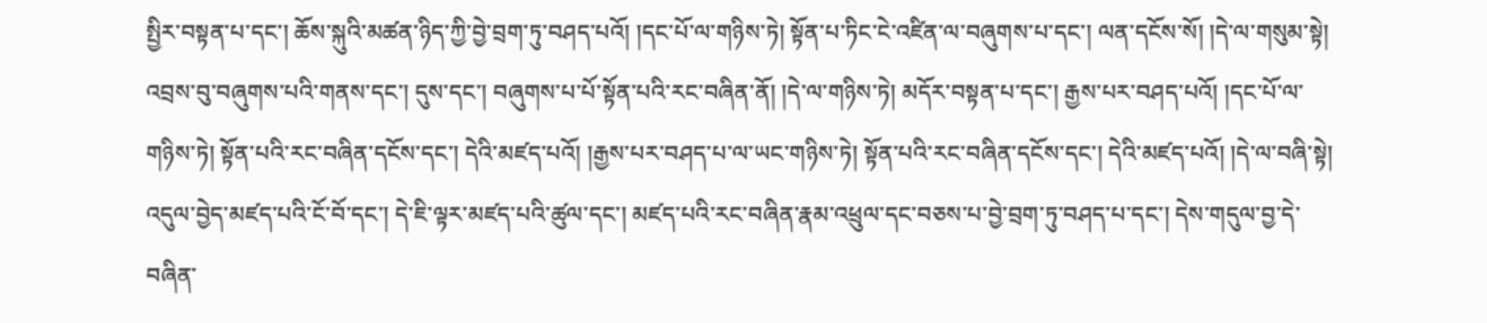སྤྱིར་བསྟན་པ་དང་། ཆོས་སྐུའི་མཚན་ཉིད་ཀྱི་བྱེ་བྲག་ཏུ་བཤད་པའོ། །དང་པོ་ལ་གཉིས་ཏེ། སྟོན་པ་ཏིང་ངེ་འཛིན་ལ་བཞུགས་པ་དང་། ལན་དངོས་སོ། །དེ་ལ་གསུམ་སྟེ། འབྲས་བུ་བཞུགས་པའི་གནས་དང་། དུས་དང་། བཞུགས་པ་པོ་སྟོན་པའི་རང་བཞིན་ནོ། །དེ་ལ་གཉིས་ཏེ། མདོར་བསྟན་པ་དང་། རྒྱས་པར་བཤད་པའོ། །དང་པོ་ལ་གཉིས་ཏེ། སྟོན་པའི་རང་བཞིན་དངོས་དང་། དེའི་མཛད་པའོ། །རྒྱས་པར་བཤད་པ་ལ་ཡང་གཉིས་ཏེ། སྟོན་པའི་རང་བཞིན་དངོས་དང་། དེའི་མཛད་པའོ། །དེ་ལ་བཞི་སྟེ། འདུལ་བྱེད་མཛད་པའི་ངོ་བོ་དང་། དེ་ཇི་ལྟར་མཛད་པའི་ཚུལ་དང་། མཛད་པའི་རང་བཞིན་རྣམ་འཕྲུལ་དང་བཅས་པ་བྱེ་བྲག་ཏུ་བཤད་པ་དང་། དེས་གདུལ་བྱ་དེ་བཞིན་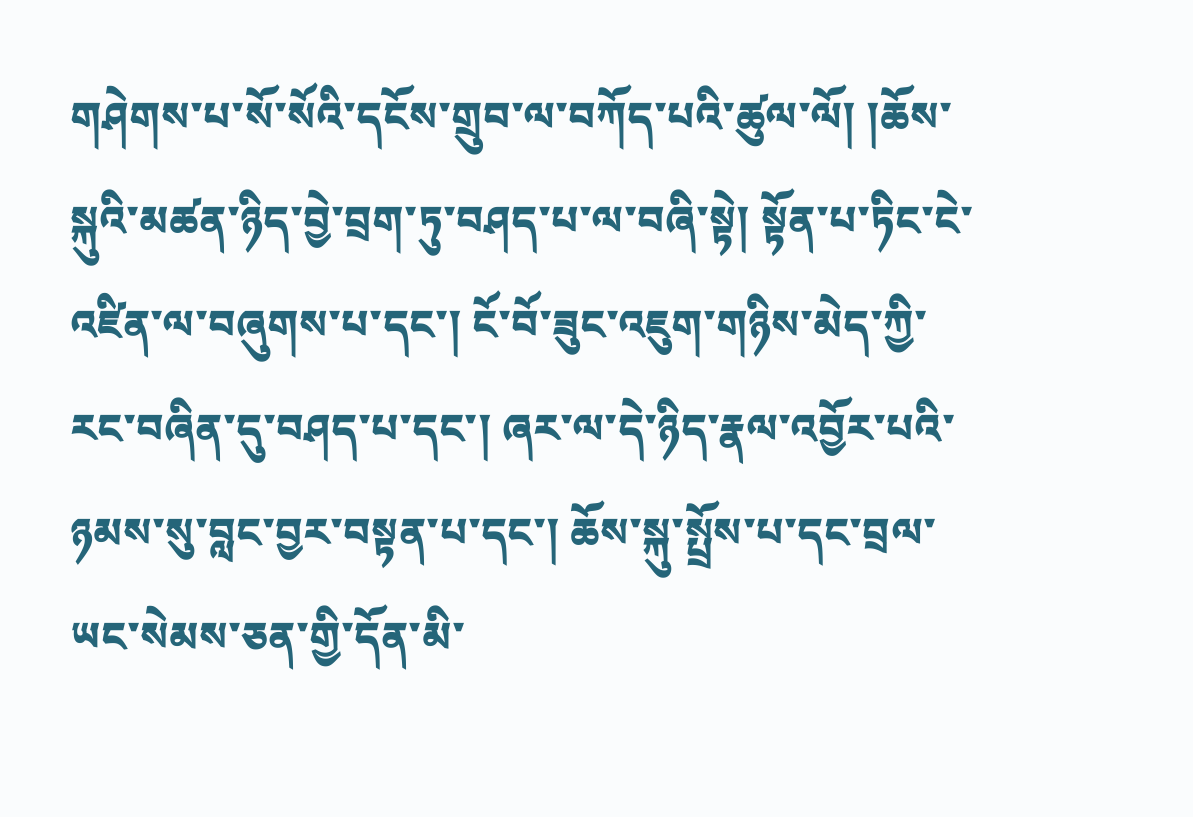གཤེགས་པ་སོ་སོའི་དངོས་གྲུབ་ལ་བཀོད་པའི་ཚུལ་ལོ། །ཆོས་སྐུའི་མཚན་ཉིད་བྱེ་བྲག་ཏུ་བཤད་པ་ལ་བཞི་སྟེ། སྟོན་པ་ཏིང་ངེ་འཛིན་ལ་བཞུགས་པ་དང་། ངོ་བོ་ཟུང་འཇུག་གཉིས་མེད་ཀྱི་རང་བཞིན་དུ་བཤད་པ་དང་། ཞར་ལ་དེ་ཉིད་རྣལ་འབྱོར་པའི་ཉམས་སུ་བླང་བྱར་བསྟན་པ་དང་། ཆོས་སྐུ་སྤྲོས་པ་དང་བྲལ་ཡང་སེམས་ཅན་གྱི་དོན་མི་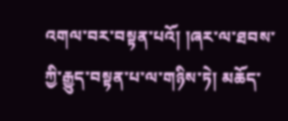འགལ་བར་བསྟན་པའོ། །ཞར་ལ་ཐབས་ཀྱི་རྒྱུད་བསྟན་པ་ལ་གཉིས་ཏེ། མཆོད་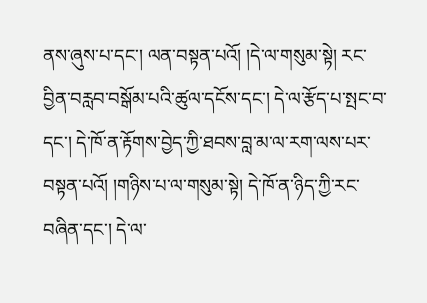ནས་ཞུས་པ་དང་། ལན་བསྟན་པའོ། །དེ་ལ་གསུམ་སྟེ། རང་བྱིན་བརླབ་བསྒོམ་པའི་ཚུལ་དངོས་དང་། དེ་ལ་རྩོད་པ་སྤང་བ་དང་། དེ་ཁོ་ན་རྟོགས་བྱེད་ཀྱི་ཐབས་བླ་མ་ལ་རག་ལས་པར་བསྟན་པའོ། །གཉིས་པ་ལ་གསུམ་སྟེ། དེ་ཁོ་ན་ཉིད་ཀྱི་རང་བཞིན་དང་། དེ་ལ་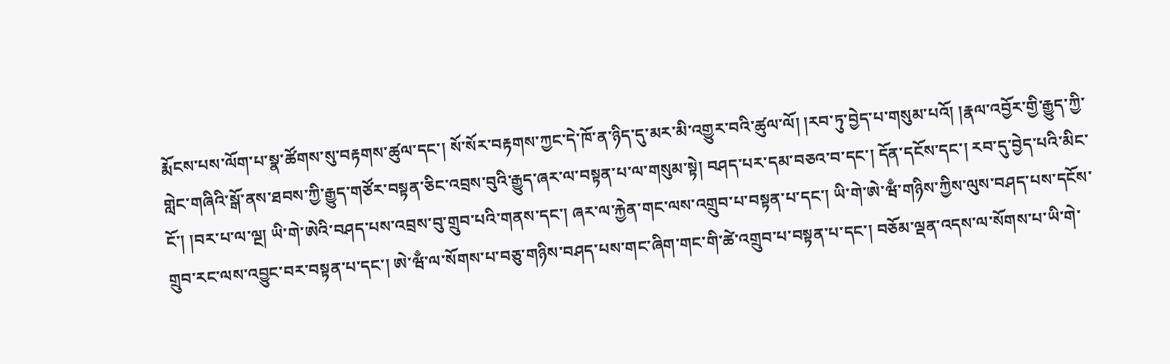རྨོངས་པས་ལོག་པ་སྣ་ཚོགས་སུ་བརྟགས་ཚུལ་དང་། སོ་སོར་བརྟགས་ཀྱང་དེ་ཁོ་ན་ཉིད་དུ་མར་མི་འགྱུར་བའི་ཚུལ་ལོ། །རབ་ཏུ་བྱེད་པ་གསུམ་པའོ། །རྣལ་འབྱོར་གྱི་རྒྱུད་ཀྱི་གླེང་གཞིའི་སྒོ་ནས་ཐབས་ཀྱི་རྒྱུད་གཙོར་བསྟན་ཅིང་འབྲས་བུའི་རྒྱུད་ཞར་ལ་བསྟན་པ་ལ་གསུམ་སྟེ། བཤད་པར་དམ་བཅའ་བ་དང་། དོན་དངོས་དང་། རབ་དུ་བྱེད་པའི་མིང་ངོ་། །བར་པ་ལ་ལྔ། ཡི་གེ་ཨེའི་བཤད་པས་འབྲས་བུ་གྲུབ་པའི་གནས་དང་། ཞར་ལ་རྐྱེན་གང་ལས་འགྲུབ་པ་བསྟན་པ་དང་། ཡི་གེ་ཨེ་ཝྃ་གཉིས་ཀྱིས་ལུས་བཤད་པས་དངོས་གྲུབ་རང་ལས་འབྱུང་བར་བསྟན་པ་དང་། ཨེ་ཝྃ་ལ་སོགས་པ་བཅུ་གཉིས་བཤད་པས་གང་ཞིག་གང་གི་ཚེ་འགྲུབ་པ་བསྟན་པ་དང་། བཅོམ་ལྡན་འདས་ལ་སོགས་པ་ཡི་གེ་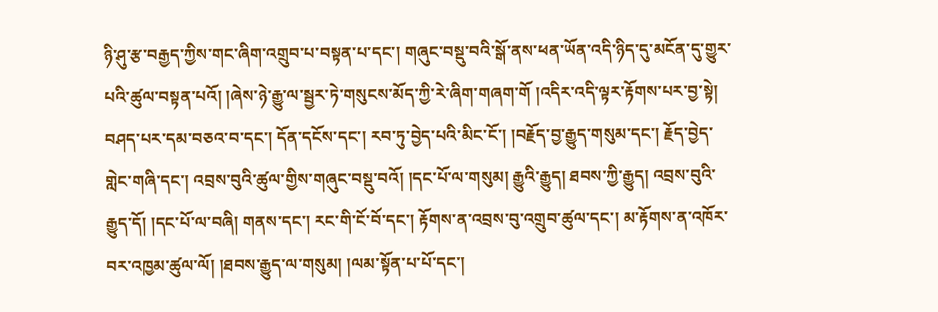ཉི་ཤུ་རྩ་བརྒྱད་ཀྱིས་གང་ཞིག་འགྲུབ་པ་བསྟན་པ་དང་། གཞུང་བསྡུ་བའི་སྒོ་ནས་ཕན་ཡོན་འདི་ཉིད་དུ་མངོན་དུ་གྱུར་པའི་ཚུལ་བསྟན་པའོ། །ཞེས་ཉེ་རྒྱུ་ལ་སྦྱར་ཏེ་གསུངས་མོད་ཀྱི་རེ་ཞིག་གཞག་གོ །འདིར་འདི་ལྟར་རྟོགས་པར་བྱ་སྟེ། བཤད་པར་དམ་བཅའ་བ་དང་། དོན་དངོས་དང་། རབ་ཏུ་བྱེད་པའི་མིང་ངོ་། །བརྗོད་བྱ་རྒྱུད་གསུམ་དང་། རྗོད་བྱེད་གླེང་གཞི་དང་། འབྲས་བུའི་ཚུལ་གྱིས་གཞུང་བསྡུ་བའོ། །དང་པོ་ལ་གསུམ། རྒྱུའི་རྒྱུད། ཐབས་ཀྱི་རྒྱུད། འབྲས་བུའི་རྒྱུད་དོ། །དང་པོ་ལ་བཞི། གནས་དང་། རང་གི་ངོ་བོ་དང་། རྟོགས་ན་འབྲས་བུ་འགྲུབ་ཚུལ་དང་། མ་རྟོགས་ན་འཁོར་བར་འཁྱམ་ཚུལ་ལོ། །ཐབས་རྒྱུད་ལ་གསུམ། །ལམ་སྟོན་པ་པོ་དང་།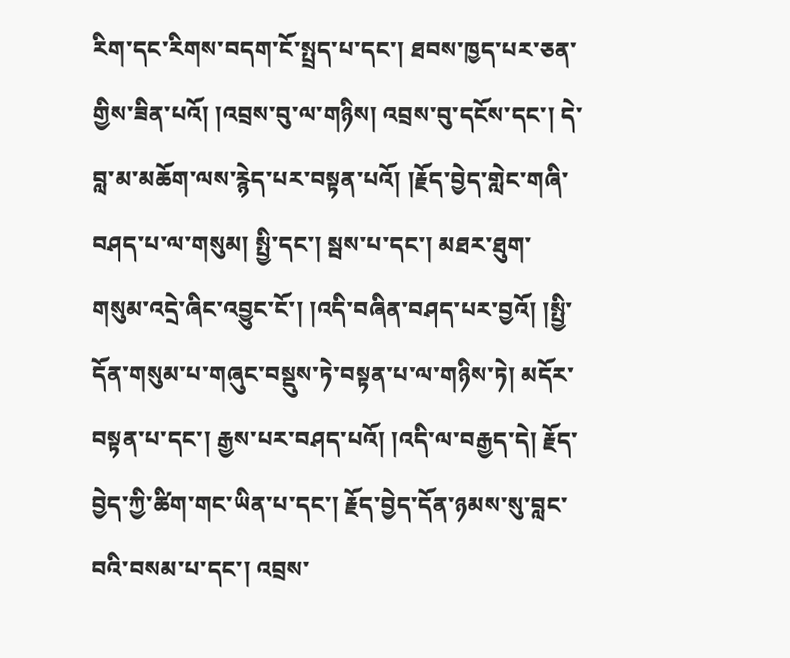རིག་དང་རིགས་བདག་ངོ་སྤྲད་པ་དང་། ཐབས་ཁྱད་པར་ཅན་གྱིས་ཟིན་པའོ། །འབྲས་བུ་ལ་གཉིས། འབྲས་བུ་དངོས་དང་། དེ་བླ་མ་མཆོག་ལས་རྙེད་པར་བསྟན་པའོ། །རྗོད་བྱེད་གླེང་གཞི་བཤད་པ་ལ་གསུམ། སྤྱི་དང་། སྦས་པ་དང་། མཐར་ཐུག་གསུམ་འདྲེ་ཞིང་འབྱུང་ངོ་། །འདི་བཞིན་བཤད་པར་བྱའོ། །སྤྱི་དོན་གསུམ་པ་གཞུང་བསྡུས་ཏེ་བསྟན་པ་ལ་གཉིས་ཏེ། མདོར་བསྟན་པ་དང་། རྒྱས་པར་བཤད་པའོ། །འདི་ལ་བརྒྱད་དེ། རྗོད་བྱེད་ཀྱི་ཚིག་གང་ཡིན་པ་དང་། རྗོད་བྱེད་དོན་ཉམས་སུ་བླང་བའི་བསམ་པ་དང་། འབྲས་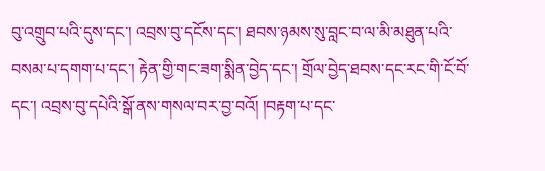བུ་འགྲུབ་པའི་དུས་དང་། འབྲས་བུ་དངོས་དང་། ཐབས་ཉམས་སུ་བླང་བ་ལ་མི་མཐུན་པའི་བསམ་པ་དགག་པ་དང་། རྟེན་གྱི་གང་ཟག་སྨིན་བྱེད་དང་། གྲོལ་བྱེད་ཐབས་དང་རང་གི་ངོ་བོ་དང་། འབྲས་བུ་དཔེའི་སྒོ་ནས་གསལ་བར་བྱ་བའོ། །བརྟག་པ་དང་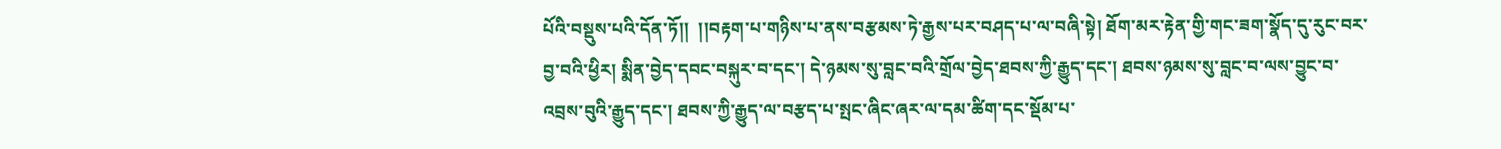པོའི་བསྡུས་པའི་དོན་ཏོ།།  །།བརྟག་པ་གཉིས་པ་ནས་བརྩམས་ཏེ་རྒྱས་པར་བཤད་པ་ལ་བཞི་སྟེ། ཐོག་མར་རྟེན་གྱི་གང་ཟག་སྣོད་དུ་རུང་བར་བྱ་བའི་ཕྱིར། སྨིན་བྱེད་དབང་བསྐུར་བ་དང་། དེ་ཉམས་སུ་བླང་བའི་གྲོལ་བྱེད་ཐབས་ཀྱི་རྒྱུད་དང་། ཐབས་ཉམས་སུ་བླང་བ་ལས་བྱུང་བ་འབྲས་བུའི་རྒྱུད་དང་། ཐབས་ཀྱི་རྒྱུད་ལ་བརྩད་པ་སྤང་ཞིང་ཞར་ལ་དམ་ཚིག་དང་སྡོམ་པ་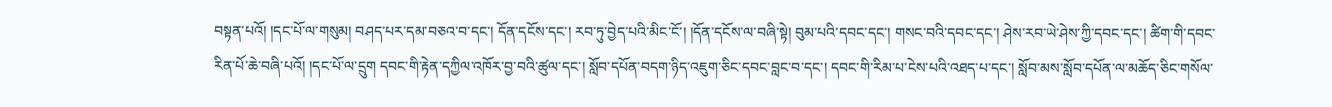བསྟན་པའོ། །དང་པོ་ལ་གསུམ། བཤད་པར་དམ་བཅའ་བ་དང་། དོན་དངོས་དང་། རབ་ཏུ་བྱེད་པའི་མིང་ངོ་། །དོན་དངོས་ལ་བཞི་སྟེ། བུམ་པའི་དབང་དང་། གསང་བའི་དབང་དང་། ཤེས་རབ་ཡེ་ཤེས་ཀྱི་དབང་དང་། ཚིག་གི་དབང་རིན་པོ་ཆེ་བཞི་པའོ། །དང་པོ་ལ་དྲུག དབང་གི་རྟེན་དཀྱིལ་འཁོར་བྱ་བའི་ཚུལ་དང་། སློབ་དཔོན་བདག་ཉིད་འཇུག་ཅིང་དབང་བླང་བ་དང་། དབང་གི་རིམ་པ་ངེས་པའི་འཐད་པ་དང་། སློབ་མས་སློབ་དཔོན་ལ་མཆོད་ཅིང་གསོལ་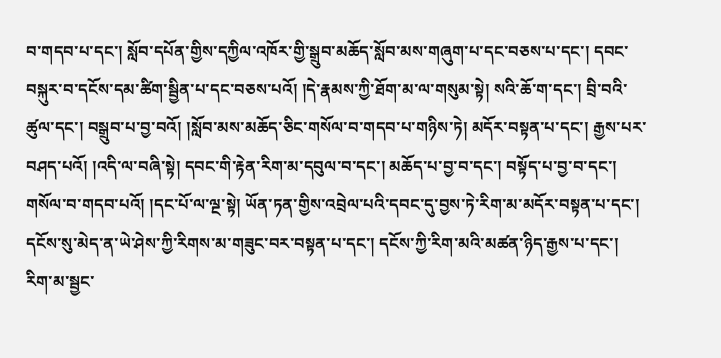བ་གདབ་པ་དང་། སློབ་དཔོན་གྱིས་དཀྱིལ་འཁོར་གྱི་སྒྲུབ་མཆོད་སློབ་མས་གཞུག་པ་དང་བཅས་པ་དང་། དབང་བསྐུར་བ་དངོས་དམ་ཚིག་སྦྱིན་པ་དང་བཅས་པའོ། །དེ་རྣམས་ཀྱི་ཐོག་མ་ལ་གསུམ་སྟེ། སའི་ཆོ་ག་དང་། བྲི་བའི་ཚུལ་དང་། བསྒྲུབ་པ་བྱ་བའོ། །སློབ་མས་མཆོད་ཅིང་གསོལ་བ་གདབ་པ་གཉིས་ཏེ། མདོར་བསྟན་པ་དང་། རྒྱས་པར་བཤད་པའོ། །འདི་ལ་བཞི་སྟེ། དབང་གི་རྟེན་རིག་མ་དབུལ་བ་དང་། མཆོད་པ་བྱ་བ་དང་། བསྟོད་པ་བྱ་བ་དང་། གསོལ་བ་གདབ་པའོ། །དང་པོ་ལ་ལྔ་སྟེ། ཡོན་ཏན་གྱིས་འབྲེལ་པའི་དབང་དུ་བྱས་ཏེ་རིག་མ་མདོར་བསྟན་པ་དང་། དངོས་སུ་མེད་ན་ཡེ་ཤེས་ཀྱི་རིགས་མ་གཟུང་བར་བསྟན་པ་དང་། དངོས་ཀྱི་རིག་མའི་མཚན་ཉིད་རྒྱས་པ་དང་། རིག་མ་སྦྱང་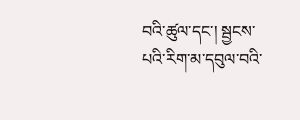བའི་ཚུལ་དང་། སྦྱངས་པའི་རིག་མ་དབུལ་བའི་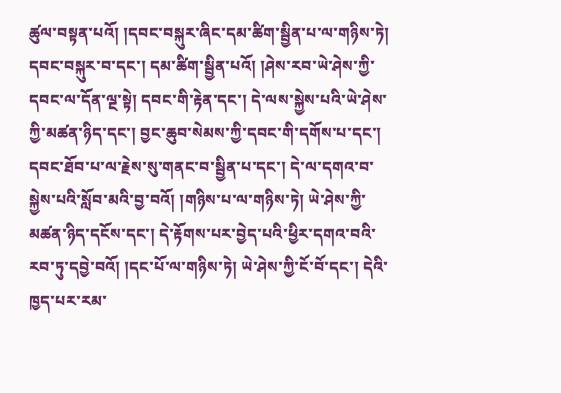ཚུལ་བསྟན་པའོ། །དབང་བསྐུར་ཞིང་དམ་ཚིག་སྦྱིན་པ་ལ་གཉིས་ཏེ། དབང་བསྐུར་བ་དང་། དམ་ཚིག་སྦྱིན་པའོ། །ཤེས་རབ་ཡེ་ཤེས་ཀྱི་དབང་ལ་དོན་ལྔ་སྟེ། དབང་གི་རྟེན་དང་། དེ་ལས་སྐྱེས་པའི་ཡེ་ཤེས་ཀྱི་མཚན་ཉིད་དང་། བྱང་ཆུབ་སེམས་ཀྱི་དབང་གི་དགོས་པ་དང་། དབང་ཐོབ་པ་ལ་རྗེས་སུ་གནང་བ་སྦྱིན་པ་དང་། དེ་ལ་དགའ་བ་སྐྱེས་པའི་སློབ་མའི་བྱ་བའོ། །གཉིས་པ་ལ་གཉིས་ཏེ། ཡེ་ཤེས་ཀྱི་མཚན་ཉིད་དངོས་དང་། དེ་རྟོགས་པར་བྱེད་པའི་ཕྱིར་དགའ་བའི་རབ་ཏུ་དབྱེ་བའོ། །དང་པོ་ལ་གཉིས་ཏེ། ཡེ་ཤེས་ཀྱི་ངོ་བོ་དང་། དེའི་ཁྱད་པར་རམ་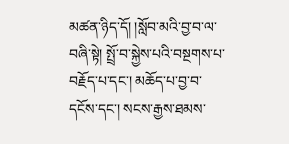མཚན་ཉིད་དོ། །སློབ་མའི་བྱ་བ་ལ་བཞི་སྟེ། སྤྲོ་བ་སྐྱེས་པའི་བསྔགས་པ་བརྗོད་པ་དང་། མཆོད་པ་བྱ་བ་དངོས་དང་། སངས་རྒྱས་ཐམས་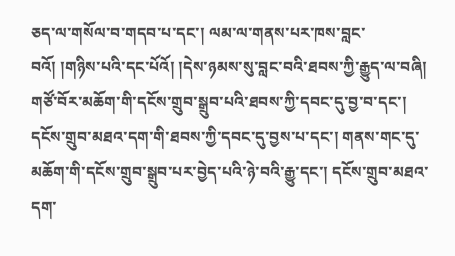ཅད་ལ་གསོལ་བ་གདབ་པ་དང་། ལམ་ལ་གནས་པར་ཁས་བླང་བའོ། །གཉིས་པའི་དང་པོའོ། །དེས་ཉམས་སུ་བླང་བའི་ཐབས་ཀྱི་རྒྱུད་ལ་བཞི། གཙོ་བོར་མཆོག་གི་དངོས་གྲུབ་སྒྲུབ་པའི་ཐབས་ཀྱི་དབང་དུ་བྱ་བ་དང་། དངོས་གྲུབ་མཐའ་དག་གི་ཐབས་ཀྱི་དབང་དུ་བྱས་པ་དང་། གནས་གང་དུ་མཆོག་གི་དངོས་གྲུབ་སྒྲུབ་པར་བྱེད་པའི་ཉེ་བའི་རྒྱུ་དང་། དངོས་གྲུབ་མཐའ་དག་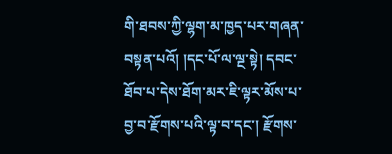གི་ཐབས་ཀྱི་ལྷག་མ་ཁྱད་པར་གཞན་བསྟན་པའོ། །དང་པོ་ལ་ལྔ་སྟེ། དབང་ཐོབ་པ་དེས་ཐོག་མར་ཇི་ལྟར་མོས་པ་བྱ་བ་རྫོགས་པའི་ལྟ་བ་དང་། རྫོགས་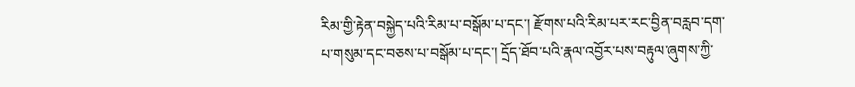རིམ་གྱི་རྟེན་བསྐྱེད་པའི་རིམ་པ་བསྒོམ་པ་དང་། རྫོགས་པའི་རིམ་པར་རང་བྱིན་བརླབ་དག་པ་གསུམ་དང་བཅས་པ་བསྒོམ་པ་དང་། དྲོད་ཐོབ་པའི་རྣལ་འབྱོར་པས་བརྟུལ་ཞུགས་ཀྱི་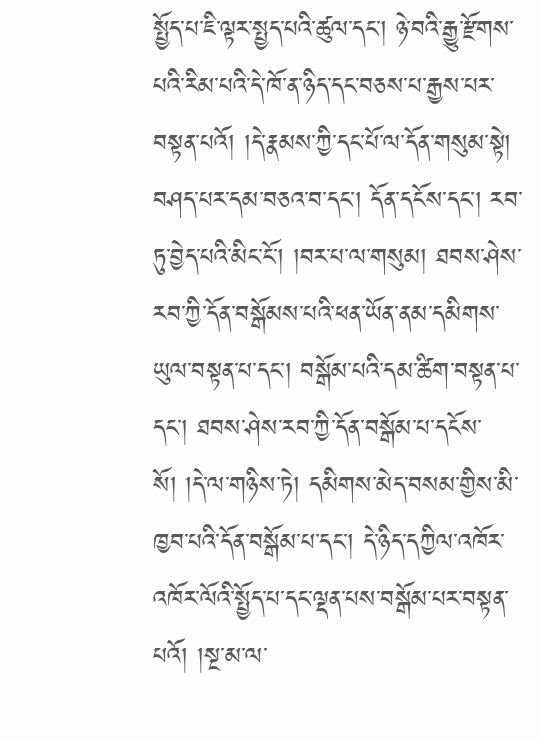སྤྱོད་པ་ཇི་ལྟར་སྤྱད་པའི་ཚུལ་དང་། ཉེ་བའི་རྒྱུ་རྫོགས་པའི་རིམ་པའི་དེ་ཁོ་ན་ཉིད་དང་བཅས་པ་རྒྱས་པར་བསྟན་པའོ། །དེ་རྣམས་ཀྱི་དང་པོ་ལ་དོན་གསུམ་སྟེ། བཤད་པར་དམ་བཅའ་བ་དང་། དོན་དངོས་དང་། རབ་ཏུ་བྱེད་པའི་མིང་ངོ་། །བར་པ་ལ་གསུམ། ཐབས་ཤེས་རབ་ཀྱི་དོན་བསྒོམས་པའི་ཕན་ཡོན་ནམ་དམིགས་ཡུལ་བསྟན་པ་དང་། བསྒོམ་པའི་དམ་ཚིག་བསྟན་པ་དང་། ཐབས་ཤེས་རབ་ཀྱི་དོན་བསྒོམ་པ་དངོས་སོ། །དེ་ལ་གཉིས་ཏེ། དམིགས་མེད་བསམ་གྱིས་མི་ཁྱབ་པའི་དོན་བསྒོམ་པ་དང་། དེ་ཉིད་དཀྱིལ་འཁོར་འཁོར་ལོའི་སྤྱོད་པ་དང་ལྡན་པས་བསྒོམ་པར་བསྟན་པའོ། །སྔ་མ་ལ་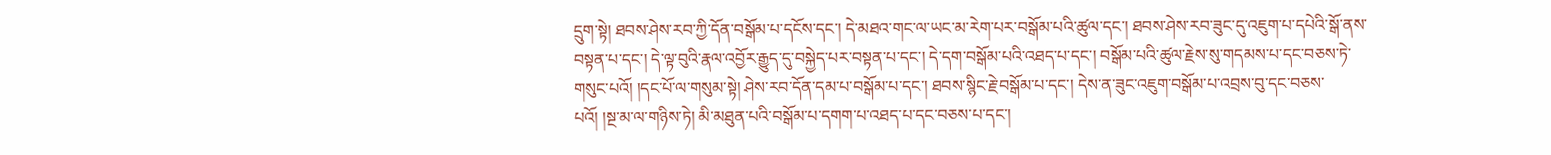དྲུག་སྟེ། ཐབས་ཤེས་རབ་ཀྱི་དོན་བསྒོམ་པ་དངོས་དང་། དེ་མཐའ་གང་ལ་ཡང་མ་རེག་པར་བསྒོམ་པའི་ཚུལ་དང་། ཐབས་ཤེས་རབ་ཟུང་དུ་འཇུག་པ་དཔེའི་སྒོ་ནས་བསྟན་པ་དང་། དེ་ལྟ་བུའི་རྣལ་འབྱོར་རྒྱུད་དུ་བསྐྱེད་པར་བསྟན་པ་དང་། དེ་དག་བསྒོམ་པའི་འཐད་པ་དང་། བསྒོམ་པའི་ཚུལ་རྗེས་སུ་གདམས་པ་དང་བཅས་ཏེ་གསུང་པའོ། །དང་པོ་ལ་གསུམ་སྟེ། ཤེས་རབ་དོན་དམ་པ་བསྒོམ་པ་དང་། ཐབས་སྙིང་རྗེ་བསྒོམ་པ་དང་། དེས་ན་ཟུང་འཇུག་བསྒོམ་པ་འབྲས་བུ་དང་བཅས་པའོ། །སྔ་མ་ལ་གཉིས་ཏེ། མི་མཐུན་པའི་བསྒོམ་པ་དགག་པ་འཐད་པ་དང་བཅས་པ་དང་།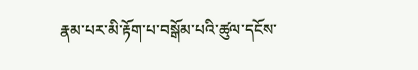རྣམ་པར་མི་རྟོག་པ་བསྒོམ་པའི་ཚུལ་དངོས་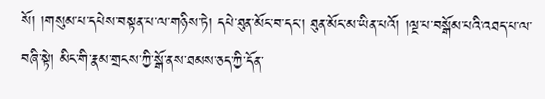སོ། །གསུམ་པ་དཔེས་བསྟན་པ་ལ་གཉིས་ཏེ། དཔེ་ཐུན་མོང་བ་དང་། ཐུན་མོང་མ་ཡིན་པའོ། །ལྔ་པ་བསྒོམ་པའི་འཐད་པ་ལ་བཞི་སྟེ། མིང་གི་རྣམ་གྲངས་ཀྱི་སྒོ་ནས་ཐམས་ཅད་ཀྱི་དོན་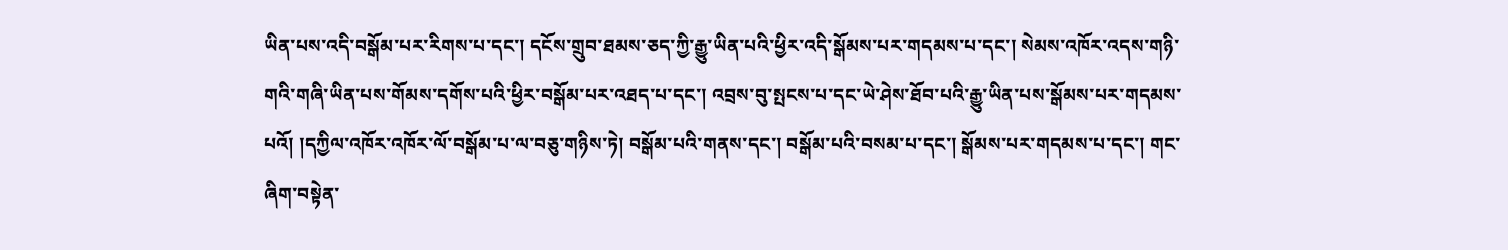ཡིན་པས་འདི་བསྒོམ་པར་རིགས་པ་དང་། དངོས་གྲུབ་ཐམས་ཅད་ཀྱི་རྒྱུ་ཡིན་པའི་ཕྱིར་འདི་སྒོམས་པར་གདམས་པ་དང་། སེམས་འཁོར་འདས་གཉི་གའི་གཞི་ཡིན་པས་གོམས་དགོས་པའི་ཕྱིར་བསྒོམ་པར་འཐད་པ་དང་། འབྲས་བུ་སྤངས་པ་དང་ཡེ་ཤེས་ཐོབ་པའི་རྒྱུ་ཡིན་པས་སྒོམས་པར་གདམས་པའོ། །དཀྱིལ་འཁོར་འཁོར་ལོ་བསྒོམ་པ་ལ་བཅུ་གཉིས་ཏེ། བསྒོམ་པའི་གནས་དང་། བསྒོམ་པའི་བསམ་པ་དང་། སྒོམས་པར་གདམས་པ་དང་། གང་ཞིག་བསྟེན་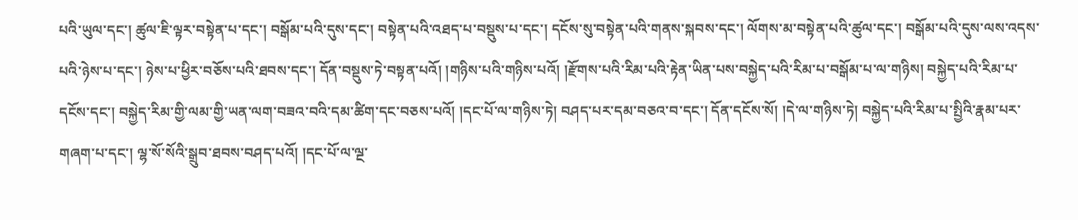པའི་ཡུལ་དང་། ཚུལ་ཇི་ལྟར་བསྟེན་པ་དང་། བསྒོམ་པའི་དུས་དང་། བསྟེན་པའི་འཐད་པ་བསྡུས་པ་དང་། དངོས་སུ་བསྟེན་པའི་གནས་སྐབས་དང་། ལོགས་མ་བསྟེན་པའི་ཚུལ་དང་། བསྒོམ་པའི་དུས་ལས་འདས་པའི་ཉེས་པ་དང་། ཉེས་པ་ཕྱིར་བཅོས་པའི་ཐབས་དང་། དོན་བསྡུས་ཏེ་བསྟན་པའོ། །གཉིས་པའི་གཉིས་པའོ། །རྫོགས་པའི་རིམ་པའི་རྟེན་ཡིན་པས་བསྐྱེད་པའི་རིམ་པ་བསྒོམ་པ་ལ་གཉིས། བསྐྱེད་པའི་རིམ་པ་དངོས་དང་། བསྐྱེད་རིམ་གྱི་ལམ་གྱི་ཡན་ལག་བཟའ་བའི་དམ་ཚིག་དང་བཅས་པའོ། །དང་པོ་ལ་གཉིས་ཏེ། བཤད་པར་དམ་བཅའ་བ་དང་། དོན་དངོས་སོ། །དེ་ལ་གཉིས་ཏེ། བསྐྱེད་པའི་རིམ་པ་སྤྱིའི་རྣམ་པར་གཞག་པ་དང་། ལྷ་སོ་སོའི་སྒྲུབ་ཐབས་བཤད་པའོ། །དང་པོ་ལ་ལྔ་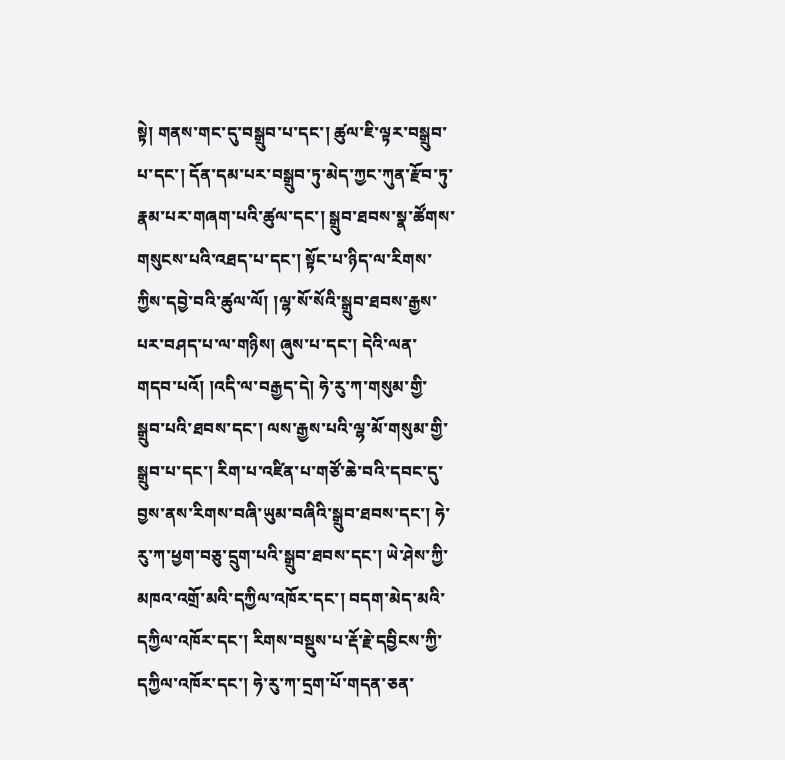སྟེ། གནས་གང་དུ་བསྒྲུབ་པ་དང་། ཚུལ་ཇི་ལྟར་བསྒྲུབ་པ་དང་། དོན་དམ་པར་བསྒྲུབ་ཏུ་མེད་ཀྱང་ཀུན་རྫོབ་ཏུ་རྣམ་པར་གཞག་པའི་ཚུལ་དང་། སྒྲུབ་ཐབས་སྣ་ཚོགས་གསུངས་པའི་འཐད་པ་དང་། སྟོང་པ་ཉིད་ལ་རིགས་ཀྱིས་དབྱེ་བའི་ཚུལ་ལོ། །ལྷ་སོ་སོའི་སྒྲུབ་ཐབས་རྒྱས་པར་བཤད་པ་ལ་གཉིས། ཞུས་པ་དང་། དེའི་ལན་གདབ་པའོ། །འདི་ལ་བརྒྱད་དེ། ཧེ་རུ་ཀ་གསུམ་གྱི་སྒྲུབ་པའི་ཐབས་དང་། ལས་རྒྱས་པའི་ལྷ་མོ་གསུམ་གྱི་སྒྲུབ་པ་དང་། རིག་པ་འཛིན་པ་གཙོ་ཆེ་བའི་དབང་དུ་བྱས་ནས་རིགས་བཞི་ཡུམ་བཞིའི་སྒྲུབ་ཐབས་དང་། ཧེ་རུ་ཀ་ཕྱག་བཅུ་དྲུག་པའི་སྒྲུབ་ཐབས་དང་། ཡེ་ཤེས་ཀྱི་མཁའ་འགྲོ་མའི་དཀྱིལ་འཁོར་དང་། བདག་མེད་མའི་དཀྱིལ་འཁོར་དང་། རིགས་བསྡུས་པ་རྡོ་རྗེ་དབྱིངས་ཀྱི་དཀྱིལ་འཁོར་དང་། ཧེ་རུ་ཀ་དྲག་པོ་གདན་ཅན་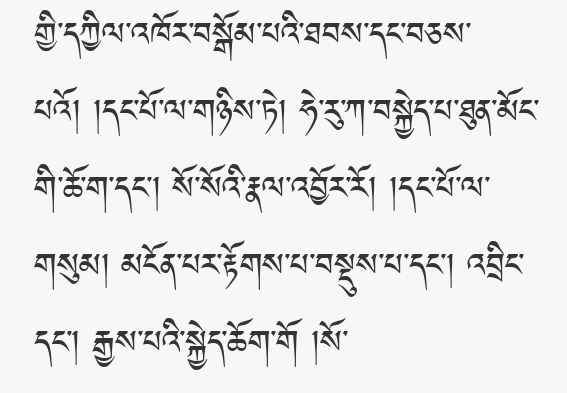གྱི་དཀྱིལ་འཁོར་བསྒོམ་པའི་ཐབས་དང་བཅས་པའོ། །དང་པོ་ལ་གཉིས་ཏེ། ཧེ་རུ་ཀ་བསྐྱེད་པ་ཐུན་མོང་གི་ཆོ་ག་དང་། སོ་སོའི་རྣལ་འབྱོར་རོ། །དང་པོ་ལ་གསུམ། མངོན་པར་རྟོགས་པ་བསྡུས་པ་དང་། འབྲིང་དང་། རྒྱས་པའི་སྐྱེད་ཆོག་གོ །སོ་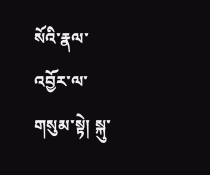སོའི་རྣལ་འབྱོར་ལ་གསུམ་སྟེ། སྐུ་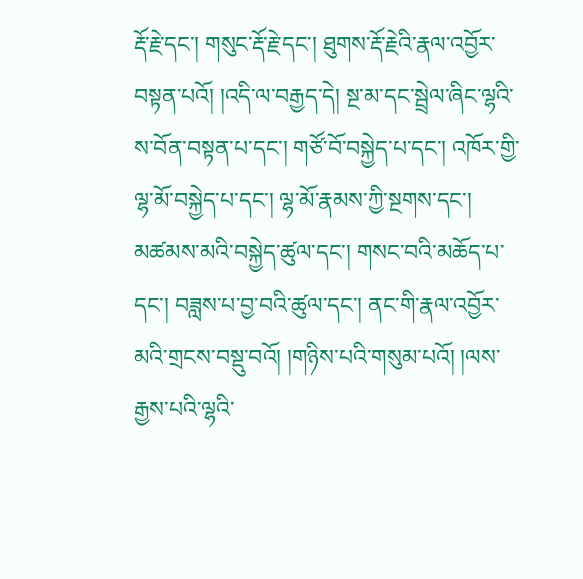རྡོ་རྗེ་དང་། གསུང་རྡོ་རྗེ་དང་། ཐུགས་རྡོ་རྗེའི་རྣལ་འབྱོར་བསྟན་པའོ། །འདི་ལ་བརྒྱད་དེ། སྔ་མ་དང་སྦྲེལ་ཞིང་ལྷའི་ས་བོན་བསྟན་པ་དང་། གཙོ་བོ་བསྐྱེད་པ་དང་། འཁོར་གྱི་ལྷ་མོ་བསྐྱེད་པ་དང་། ལྷ་མོ་རྣམས་ཀྱི་སྔགས་དང་། མཚམས་མའི་བསྐྱེད་ཚུལ་དང་། གསང་བའི་མཆོད་པ་དང་། བཟླས་པ་བྱ་བའི་ཚུལ་དང་། ནང་གི་རྣལ་འབྱོར་མའི་གྲངས་བསྡུ་བའོ། །གཉིས་པའི་གསུམ་པའོ། །ལས་རྒྱས་པའི་ལྷའི་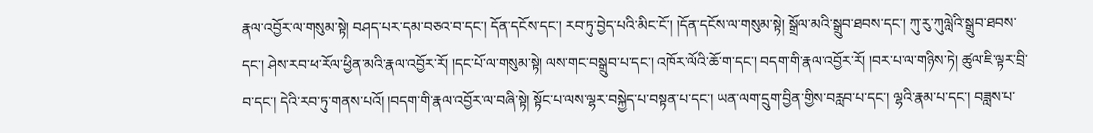རྣལ་འབྱོར་ལ་གསུམ་སྟེ། བཤད་པར་དམ་བཅའ་བ་དང་། དོན་དངོས་དང་། རབ་ཏུ་བྱེད་པའི་མིང་ངོ་། །དོན་དངོས་ལ་གསུམ་སྟེ། སྒྲོལ་མའི་སྒྲུབ་ཐབས་དང་། ཀུ་རུ་ཀུལླེའི་སྒྲུབ་ཐབས་དང་། ཤེས་རབ་ཕ་རོལ་ཕྱིན་མའི་རྣལ་འབྱོར་རོ། །དང་པོ་ལ་གསུམ་སྟེ། ལས་གང་བསྒྲུབ་པ་དང་། འཁོར་ལོའི་ཆོ་ག་དང་། བདག་གི་རྣལ་འབྱོར་རོ། །བར་པ་ལ་གཉིས་ཏེ། ཚུལ་ཇི་ལྟར་བྲི་བ་དང་། དེའི་རབ་ཏུ་གནས་པའོ། །བདག་གི་རྣལ་འབྱོར་ལ་བཞི་སྟེ། སྟོང་པ་ལས་ལྷར་བསྐྱེད་པ་བསྟན་པ་དང་། ཡན་ལག་དྲུག་བྱིན་གྱིས་བརླབ་པ་དང་། ལྷའི་རྣམ་པ་དང་། བཟླས་པ་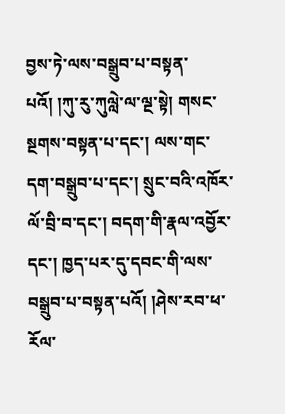བྱས་ཏེ་ལས་བསྒྲུབ་པ་བསྟན་པའོ། །ཀུ་རུ་ཀུལླེ་ལ་ལྔ་སྟེ། གསང་སྔགས་བསྟན་པ་དང་། ལས་གང་དག་བསྒྲུབ་པ་དང་། སྲུང་བའི་འཁོར་ལོ་བྲི་བ་དང་། བདག་གི་རྣལ་འབྱོར་དང་། ཁྱད་པར་དུ་དབང་གི་ལས་བསྒྲུབ་པ་བསྟན་པའོ། །ཤེས་རབ་ཕ་རོལ་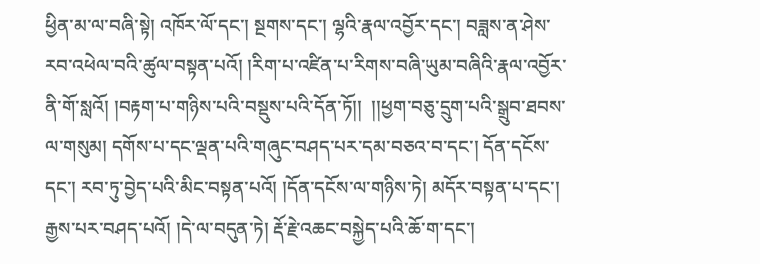ཕྱིན་མ་ལ་བཞི་སྟེ། འཁོར་ལོ་དང་། སྔགས་དང་། ལྷའི་རྣལ་འབྱོར་དང་། བཟླས་ན་ཤེས་རབ་འཕེལ་བའི་ཚུལ་བསྟན་པའོ། །རིག་པ་འཛིན་པ་རིགས་བཞི་ཡུམ་བཞིའི་རྣལ་འབྱོར་ནི་གོ་སླའོ། །བརྟག་པ་གཉིས་པའི་བསྡུས་པའི་དོན་ཏོ།།  །།ཕྱག་བཅུ་དྲུག་པའི་སྒྲུབ་ཐབས་ལ་གསུམ། དགོས་པ་དང་ལྡན་པའི་གཞུང་བཤད་པར་དམ་བཅའ་བ་དང་། དོན་དངོས་དང་། རབ་ཏུ་བྱེད་པའི་མིང་བསྟན་པའོ། །དོན་དངོས་ལ་གཉིས་ཏེ། མདོར་བསྟན་པ་དང་། རྒྱས་པར་བཤད་པའོ། །དེ་ལ་བདུན་ཏེ། རྡོ་རྗེ་འཆང་བསྐྱེད་པའི་ཆོ་ག་དང་།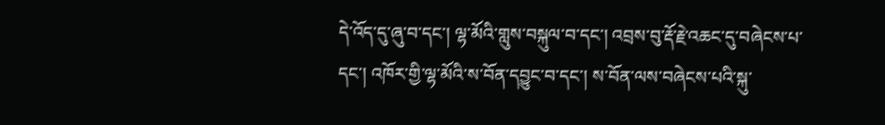དེ་འོད་དུ་ཞུ་བ་དང་། ལྷ་མོའི་གླུས་བསྐུལ་བ་དང་། འབྲས་བུ་རྡོ་རྗེ་འཆང་དུ་བཞེངས་པ་དང་། འཁོར་གྱི་ལྷ་མོའི་ས་བོན་དབྱུང་བ་དང་། ས་བོན་ལས་བཞེངས་པའི་སྐུ་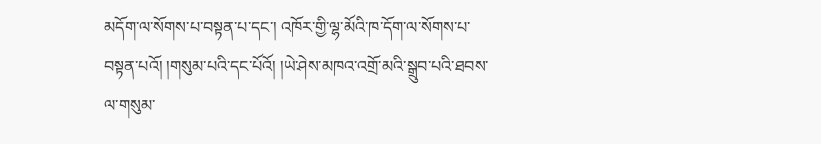མདོག་ལ་སོགས་པ་བསྟན་པ་དང་། འཁོར་གྱི་ལྷ་མོའི་ཁ་དོག་ལ་སོགས་པ་བསྟན་པའོ། །གསུམ་པའི་དང་པོའོ། །ཡེ་ཤེས་མཁའ་འགྲོ་མའི་སྒྲུབ་པའི་ཐབས་ལ་གསུམ་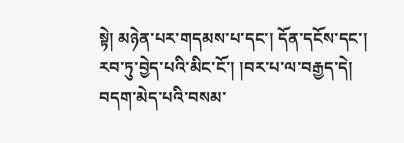སྟེ། མཉེན་པར་གདམས་པ་དང་། དོན་དངོས་དང་། རབ་ཏུ་བྱེད་པའི་མིང་ངོ་། །བར་པ་ལ་བརྒྱད་དེ། བདག་མེད་པའི་བསམ་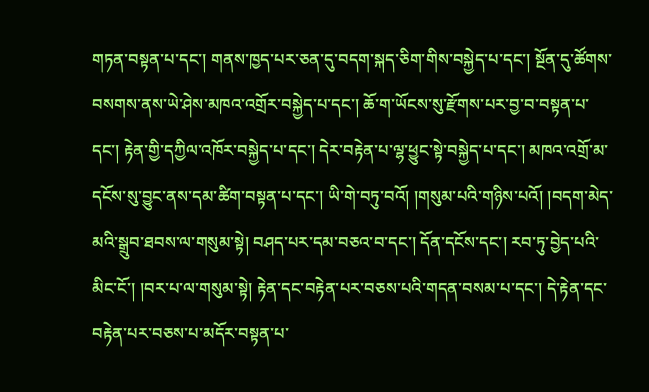གཏན་བསྟན་པ་དང་། གནས་ཁྱད་པར་ཅན་དུ་བདག་སྐད་ཅིག་གིས་བསྐྱེད་པ་དང་། སྔོན་དུ་ཚོགས་བསགས་ནས་ཡེ་ཤེས་མཁའ་འགྲོར་བསྐྱེད་པ་དང་། ཆོ་ག་ཡོངས་སུ་རྫོགས་པར་བྱ་བ་བསྟན་པ་དང་། རྟེན་གྱི་དཀྱིལ་འཁོར་བསྐྱེད་པ་དང་། དེར་བརྟེན་པ་ལྷ་ཕྱུང་སྟེ་བསྐྱེད་པ་དང་། མཁའ་འགྲོ་མ་དངོས་སུ་བྱུང་ནས་དམ་ཚིག་བསྟན་པ་དང་། ཡི་གེ་བཏུ་བའོ། །གསུམ་པའི་གཉིས་པའོ། །བདག་མེད་མའི་སྒྲུབ་ཐབས་ལ་གསུམ་སྟེ། བཤད་པར་དམ་བཅའ་བ་དང་། དོན་དངོས་དང་། རབ་ཏུ་བྱེད་པའི་མིང་ངོ་། །བར་པ་ལ་གསུམ་སྟེ། རྟེན་དང་བརྟེན་པར་བཅས་པའི་གདན་བསམ་པ་དང་། དེ་རྟེན་དང་བརྟེན་པར་བཅས་པ་མདོར་བསྟན་པ་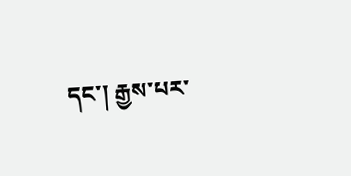དང་། རྒྱས་པར་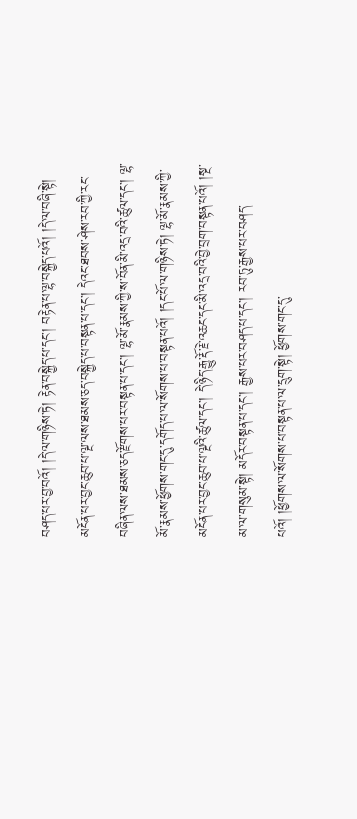བཤད་པར་བྱ་བའོ། །དེ་ལ་གཉིས་ཏེ། རྟེན་བསྐྱེད་པ་དང་། བརྟེན་པ་ལྷ་བསྐྱེད་པའོ། །དེ་ལ་བཞི་སྟེ། མངོན་པར་བྱང་ཆུབ་པ་ལྔ་ལས་ཐམས་ཅད་བསྐྱེད་པ་བསྟན་པ་དང་། དེའང་ཐབས་ཤེས་རབ་ཀྱི་རང་བཞིན་ལས་ཐམས་ཅད་རྫོགས་པར་བསྟན་པ་དང་། ལྷ་མོ་རྣམས་ཀྱི་ས་བོན་མི་འདྲ་བའི་ཚུལ་དང་། ལྷ་མོ་རྣམས་ཕྱོགས་གང་དུ་དགོད་པ་ལ་སོགས་པ་བསྟན་པའོ། །དང་པོ་ལ་གཉིས་ཏེ། ལྷ་མོ་རྣམས་ཀྱི་མངོན་པར་བྱང་ཆུབ་པ་ལྔའི་ཚུལ་དང་། དེ་ཉིད་རྒྱུ་རྡོ་རྗེ་འཆང་དང་མི་འདྲ་བའི་བྱེ་བྲག་བསྟན་པའོ། །སྔ་མ་ལ་གསུམ་སྟེ། མདོར་བསྟན་པ་དང་། རྒྱས་པར་བཤད་པ་དང་། རབ་ཏུ་རྒྱས་པར་བཤད་པའོ། །ཕྱོགས་ལ་སོགས་པ་བསྟན་པ་ལ་དྲུག་སྟེ། ཕྱོགས་གང་དུ་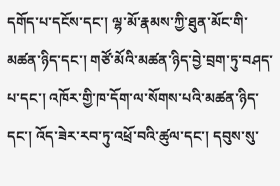དགོད་པ་དངོས་དང་། ལྷ་མོ་རྣམས་ཀྱི་ཐུན་མོང་གི་མཚན་ཉིད་དང་། གཙོ་མོའི་མཚན་ཉིད་བྱེ་བྲག་ཏུ་བཤད་པ་དང་། འཁོར་གྱི་ཁ་དོག་ལ་སོགས་པའི་མཚན་ཉིད་དང་། འོད་ཟེར་རབ་ཏུ་འཕྲོ་བའི་ཚུལ་དང་། དབུས་སུ་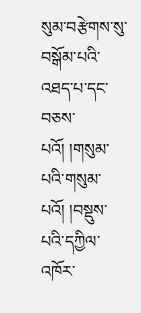སུམ་བརྩེགས་སུ་བསྒོམ་པའི་འཐད་པ་དང་བཅས་པའོ། །གསུམ་པའི་གསུམ་པའོ། །བསྡུས་པའི་དཀྱིལ་འཁོར་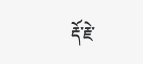རྡོ་རྗེ་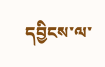དབྱིངས་ལ་